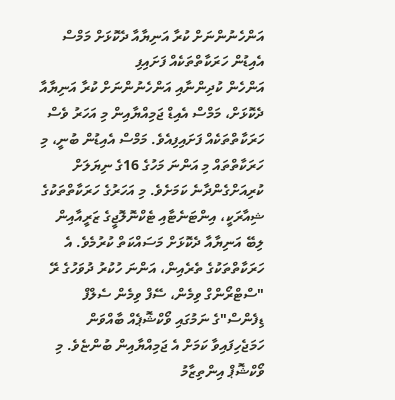އަންހެނުންނަށް ކުރާ އަނިޔާއާ ދެކޮޅަށް މަމްސް އެއިޑުން ހަރަކާތްތަކެއް ފަށައިފި
އަންހެން ކުދިންނާއި އަންހެނުންނަށް ކުރާ އަނިޔާއާ ދެކޮޅަށް، މަމްސް އެއިޑް ޖަމިއްޔާއިން މި އަހަރު ވެސް ހަރަކާތްތަކެއް ފަށައިފިއެވެ. މަމްސް އެއިޑުން ބުނީ، މި ހަރަކާތްތައް މި އަންނަ މަހުގެ 16ގެ ނިޔަލަށް ކުރިއަށްގެންދާނެ ކަމަށެވެ. މި އަހަރުގެ ހަރަކާތްތަކުގެ ޝިއާރަކީ، އިންޓަނެޓާއި ޓެކްނޮލޮޖީގެ ޒަރީއާއިން ލިބޭ އަނިޔާއާ ދެކޮޅަށް މަސައްކަތް ކުރުމެވެ. އެ ހަރަކާތްތަކުގެ ތެރެއިން، އަންނަ ހުކުރު ދުވަހުގެ ރޭ "ސްޓްރޯންގް ވިމެން، ސޭފް ވިމެން ސެލްފް ޑިފެންސް"ގެ ނަމުގައި ވޯކްޝޮޕެއް ބާއްވަން ހަމަޖެހިފައިވާ ކަމަށް އެ ޖަމިއްޔާއިން ބުންޏެވެ. މި ވޯކްޝޮޕް އިންތިޒާމު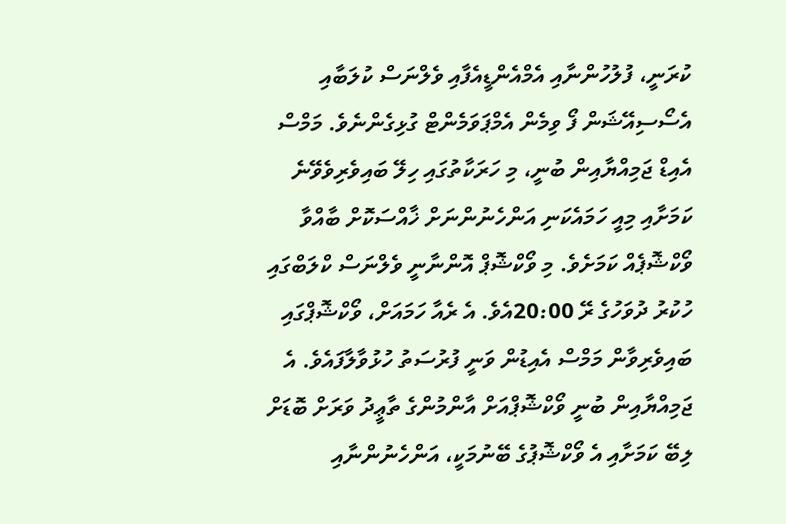ކުރަނީ، ފުލުހުންނާއި އެމްއެންޑީއެފާއި ވެލްނަސް ކުލަބާއި އެސޯސިއޭޝަން ފޯ ވިމެން އެމްޕަވަމެންޓް ގުޅިގެންނެވެ. މަމްސް އެއިޑް ޖަމިއްޔާއިން ބުނީ، މި ހަރަކާތުގައި ހިލޭ ބައިވެރިވެވޭނެ ކަމަށާއި މިއީ ހަމައެކަނި އަންހެނުންނަށް ޚާއްސަކޮށް ބާއްވާ ވޯކްޝޮޕެއް ކަމަށެވެ. މި ވޯކްޝޮޕް އޮންނާނީ ވެލްނަސް ކްލަބްގައި ހުކުރު ދުވަހުގެ ރޭ 20:00އެވެ. އެ ރެއާ ހަމައަށް، ވޯކްޝޮޕްގައި ބައިވެރިވާން މަމްސް އެއިޑުން ވަނީ ފުރުސަތު ހުޅުވާލާފައެވެ. އެ ޖަމިއްޔާއިން ބުނީ ވޯކްޝޮޕްއަށް އާންމުންގެ ތާޢީދު ވަރަށް ބޮޑަށް ލިބޭ ކަމަށާއި އެ ވޯކްޝޮޕުގެ ބޭނުމަކީ، އަންހެނުންނާއި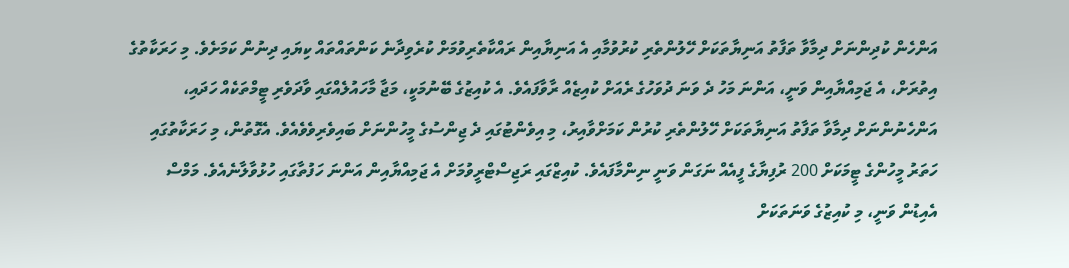އަންހެން ކުދިންނަށް ދިމާވާ ތަފާތު އަނިޔާތަކަށް ހޭލުންތެރި ކުރުވުމާއި އެ އަނިޔާއިން ރައްކާތެރިވުމަށް ކުރެވިދާނެ ކަންތައްތައް ކިޔައި ދިނުން ކަމަށެވެ. މި ހަރަކާތުގެ އިތުރަށް، އެ ޖަމިއްޔާއިން ވަނީ، އަންނަ މަހު ދެ ވަނަ ދުވަހުގެ ރެއަށް ކުއިޒެއް ރާވާފައެވެ. އެ ކުއިޒުގެ ބޭނުމަކީ، މަޖާ މާހައުލެއްގައި ވާދަވެރި ޓީމްތަކެއް ހަދައި، އަންހެނުންނަށް ދިމާވާ ތަފާތު އަނިޔާތަކަށް ހޭލުންތެރި ކުރުން ކަމަށްވާއިރު، މި އިވެންޓުގައި ދެ ޖިންސުގެ މީހުންނަށް ބައިވެރިވެވެއެވެ. އެގޮތުން، މި ހަރަކާތުގައި ހަތަރު މީހުންގެ ޓީމަކަށް 200 ރުފިޔާގެ ފީއެއް ނަގަން ވަނީ ނިންމާފައެވެ. ކުއިޒްގައި ރަޖިސްޓްރީވުމަށް އެ ޖަމިއްޔާއިން އަންނަ ހަފުތާގައި ހުޅުވާލާނެއެވެ. މަމްސް އެއިޑުން ވަނީ، މި ކުއިޒުގެ ވަނަތަކަށް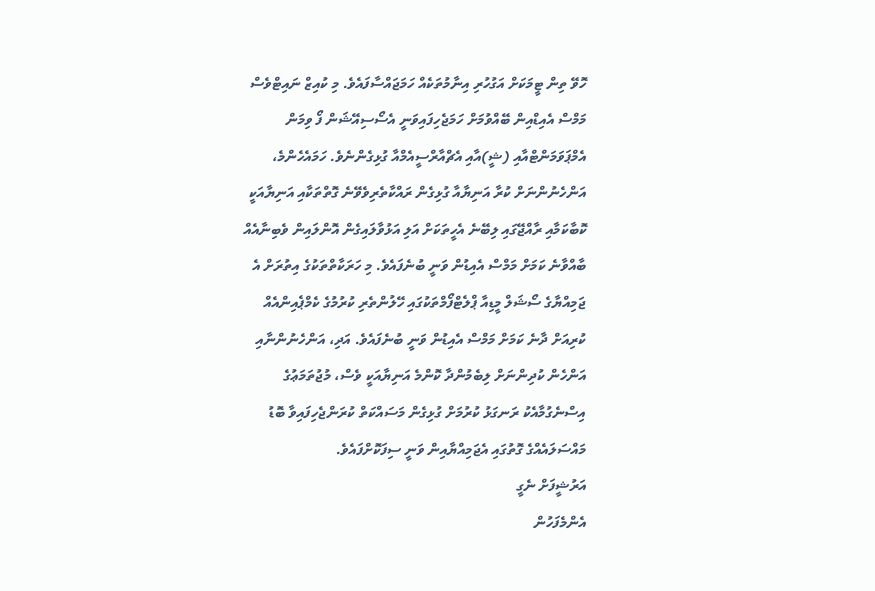ހޮވޭ ތިން ޓީމަކަށް އަގުހުރި އިނާމުތަކެއް ހަމަޖައްސާފައެވެ. މި ކުއިޒް ނައިޓްވެސް މަމްސް އެއިޑްއިން ބޭއްވުމަށް ހަމަޖެހިފައިވަނީ އެސޯސިއޭޝަން ފޯ ވިމަން އެމްޕަވަމަންޓްއާއި (ޝީ)އާއި އެޗްއާރްސީއެމްއާ ގުޅިގެންނެވެ. ހަމައެހެންމެ، އަންހެނުންނަށް ކުރާ އަނިޔާއާ ގުޅިގެން ރައްކާތެރިވެވޭނެ ގޮތްތަކާއި އަނިޔާއަކީ ކޮބާކަމާއި ރާއްޖޭގައި ލިބޭނެ އެހީތަކަށް އަލި އަޅުވާލައިގެން އޮންލައިން ވެބިނާއެއް ބާއްވާނެ ކަމަށް މަމްސް އެއިޑުން ވަނީ ބުނެފައެވެ. މި ހަރަކާތްތަކުގެ އިތުރަށް އެ ޖަމިއްޔާގެ ސޯޝަލް މީޑިއާ ޕްލެޓްފޯމްތަކުގައި ހޭލުންތެރި ކުރުމުގެ ކެމްޕެއިންއެއް ކުރިއަށް ދާނެ ކަމަށް މަމްސް އެއިޑުން ވަނީ ބުނެފައެވެ. އަދި، އަންހެނުންނާއި އަންހެން ކުދިންނަށް ލިބެމުންދާ ކޮންމެ އަނިޔާއަކީ ވެސް، މުޖުތަމަޢުގެ އިސްނެގުމާއެކު ރަނގަޅު ކުރުމަށް ގުޅިގެން މަސައްކަތް ކުރަންޖެހިފައިވާ ބޮޑު މައްސަލައެއްގެ ގޮތުގައި އެޖަމިއްޔާއިން ވަނީ ސިފަކޮށްފައެވެ.
އަރުޝީފަށް ނެގީ
އެންމެފަހުން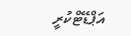އަޕްޑޭޓްކުރީ